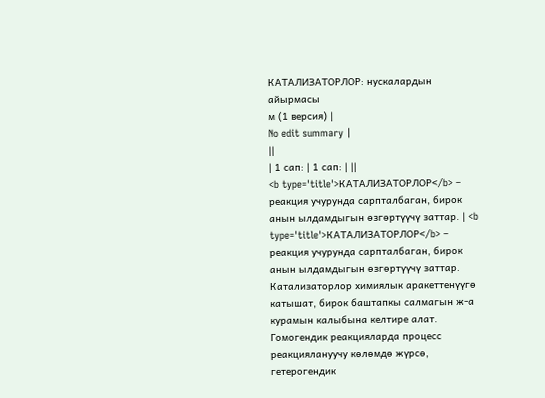КАТАЛИЗАТОРЛОР: нускалардын айырмасы
м (1 версия) |
No edit summary |
||
| 1 сап: | 1 сап: | ||
<b type='title'>КАТАЛИЗАТОРЛОР</b> – реакция учурунда сарпталбаган, бирок анын ылдамдыгын өзгөртүүчү заттар. | <b type='title'>КАТАЛИЗАТОРЛОР</b> – реакция учурунда сарпталбаган, бирок анын ылдамдыгын өзгөртүүчү заттар. Катализаторлор химиялык аракеттенүүгө катышат, бирок баштапкы салмагын ж-а курамын калыбына келтире алат. Гомогендик реакцияларда процесс реакциялануучу көлөмдө жүрсө, гетерогендик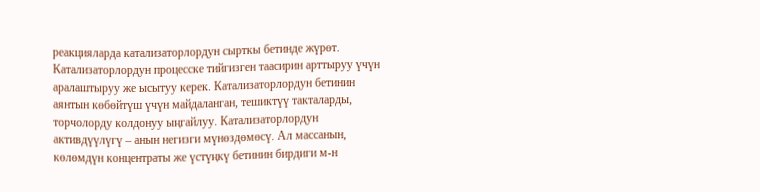реакцияларда катализаторлордун сырткы бетинде жүрөт. Катализаторлордун процесске тийгизген таасирин арттыруу үчүн аралаштыруу же ысытуу керек. Катализаторлордун бетинин аянтын көбөйтүш үчүн майдаланган, тешиктүү такталарды, торчолорду колдонуу ыңгайлуу. Катализаторлордун активдүүлүгү – анын негизги мүнөздөмөсү. Ал массанын, көлөмдүн концентраты же үстүңкү бетинин бирдиги м-н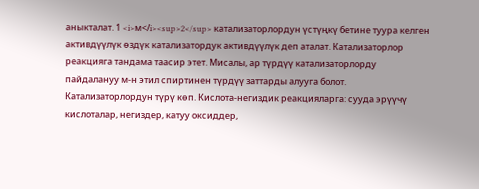аныкталат. 1 <i>м</i><sup>2</sup> катализаторлордун үстүңкү бетине туура келген активдүүлүк өздүк катализатордук активдүүлүк деп аталат. Катализаторлор реакцияга тандама таасир этет. Мисалы, ар түрдүү катализаторлорду пайдалануу м-н этил спиртинен түрдүү заттарды алууга болот. Катализаторлордун түрү көп. Кислота-негиздик реакцияларга: сууда эрүүчү кислоталар, негиздер, катуу оксиддер,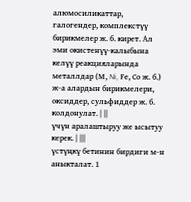алюмосиликаттар, галогендер, комплекстүү бирикмелер ж. б. кирет. Ал эми окистенүү-калыбына келүү реакцияларында металлдар (М, Ni, Fе, Со ж. б.) ж-а алардын бирикмелери, оксиддер, сульфиддер ж. б. колдонулат. | ||
үчүн аралаштыруу же ысытуу керек. | |||
үстүңкү бетинин бирдиги м-н аныкталат. 1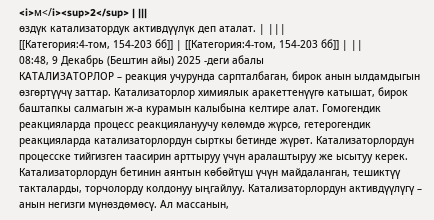<i>м</i><sup>2</sup> | |||
өздүк катализатордук активдүүлүк деп аталат. | |||
[[Категория:4-том, 154-203 бб]] | [[Категория:4-том, 154-203 бб]] | ||
08:48, 9 Декабрь (Бештин айы) 2025 -деги абалы
КАТАЛИЗАТОРЛОР – реакция учурунда сарпталбаган, бирок анын ылдамдыгын өзгөртүүчү заттар. Катализаторлор химиялык аракеттенүүгө катышат, бирок баштапкы салмагын ж-а курамын калыбына келтире алат. Гомогендик реакцияларда процесс реакциялануучу көлөмдө жүрсө, гетерогендик реакцияларда катализаторлордун сырткы бетинде жүрөт. Катализаторлордун процесске тийгизген таасирин арттыруу үчүн аралаштыруу же ысытуу керек. Катализаторлордун бетинин аянтын көбөйтүш үчүн майдаланган, тешиктүү такталарды, торчолорду колдонуу ыңгайлуу. Катализаторлордун активдүүлүгү – анын негизги мүнөздөмөсү. Ал массанын,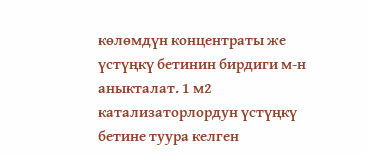көлөмдүн концентраты же үстүңкү бетинин бирдиги м-н аныкталат. 1 м2 катализаторлордун үстүңкү бетине туура келген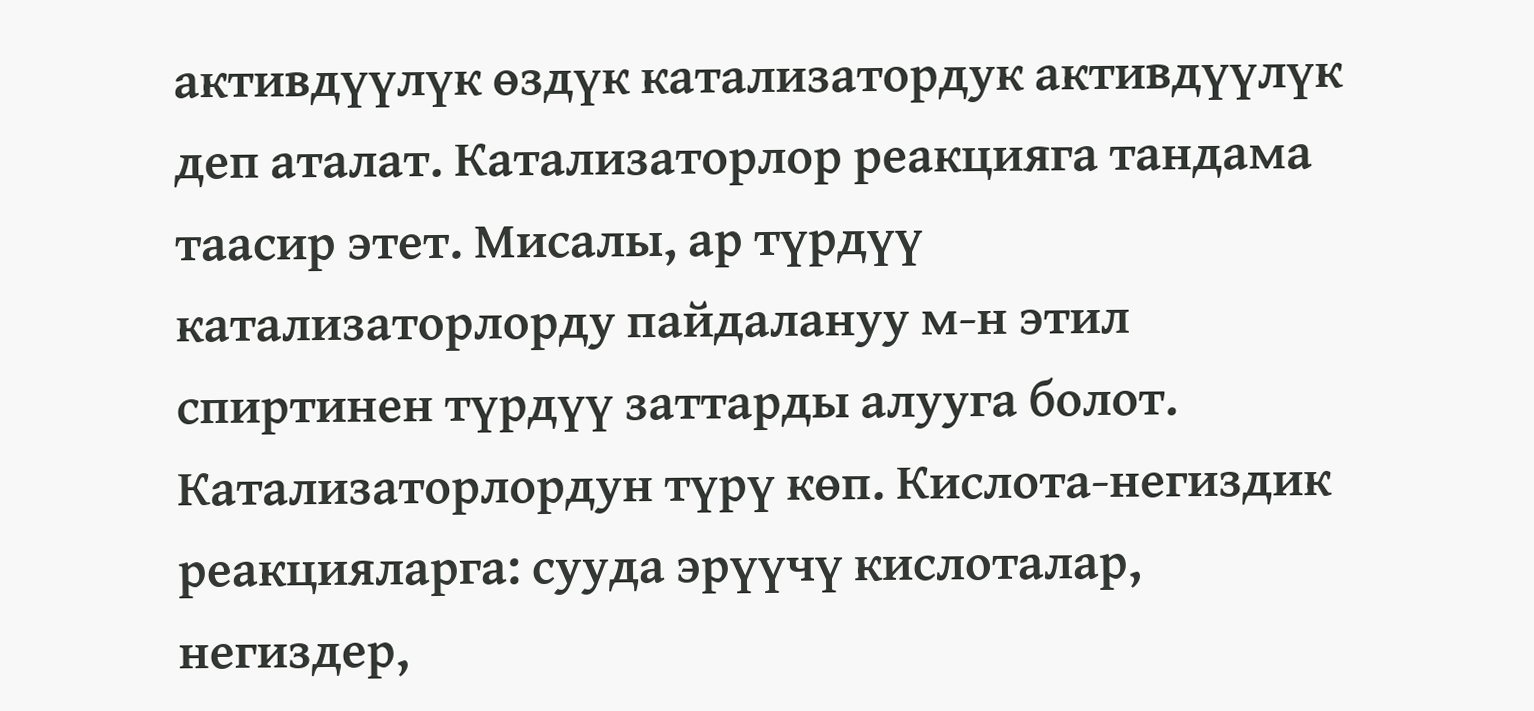активдүүлүк өздүк катализатордук активдүүлүк деп аталат. Катализаторлор реакцияга тандама таасир этет. Мисалы, ар түрдүү катализаторлорду пайдалануу м-н этил спиртинен түрдүү заттарды алууга болот. Катализаторлордун түрү көп. Кислота-негиздик реакцияларга: сууда эрүүчү кислоталар, негиздер,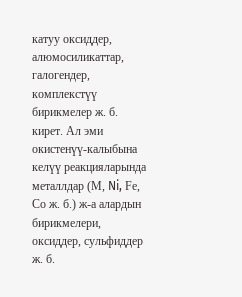катуу оксиддер, алюмосиликаттар, галогендер, комплекстүү бирикмелер ж. б. кирет. Ал эми окистенүү-калыбына келүү реакцияларында металлдар (М, Ni, Fе, Со ж. б.) ж-а алардын бирикмелери, оксиддер, сульфиддер ж. б.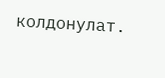колдонулат.